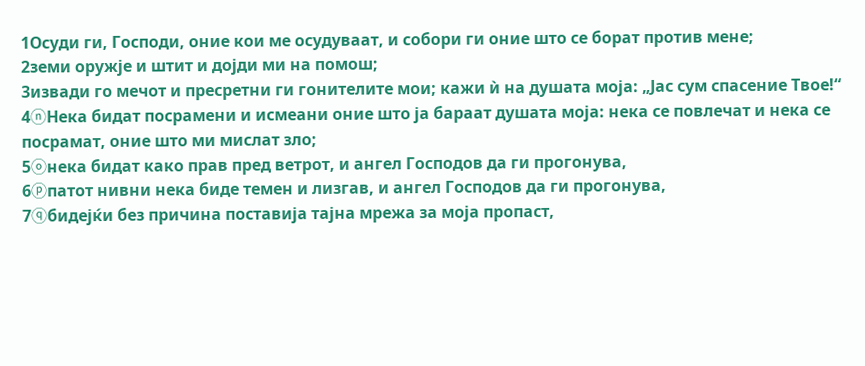1Осуди ги, Господи, оние кои ме осудуваат, и собори ги оние што се борат против мене;
2земи оружје и штит и дојди ми на помош;
3извади го мечот и пресретни ги гонителите мои; кажи ѝ на душата моја: „Јас сум спасение Твое!“
4ⓝНека бидат посрамени и исмеани оние што ја бараат душата моја: нека се повлечат и нека се посрамат, оние што ми мислат зло;
5ⓞнека бидат како прав пред ветрот, и ангел Господов да ги прогонува,
6ⓟпатот нивни нека биде темен и лизгав, и ангел Господов да ги прогонува,
7ⓠбидејќи без причина поставија тајна мрежа за моја пропаст,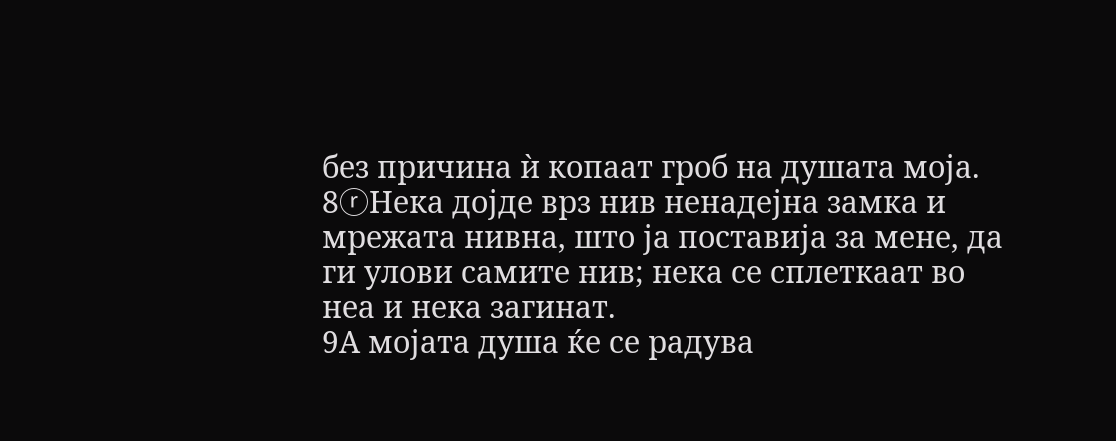без причина ѝ копаат гроб на душата моја.
8ⓡНека дојде врз нив ненадејна замка и мрежата нивна, што ја поставија за мене, да ги улови самите нив; нека се сплеткаат во неа и нека загинат.
9А мојата душа ќе се радува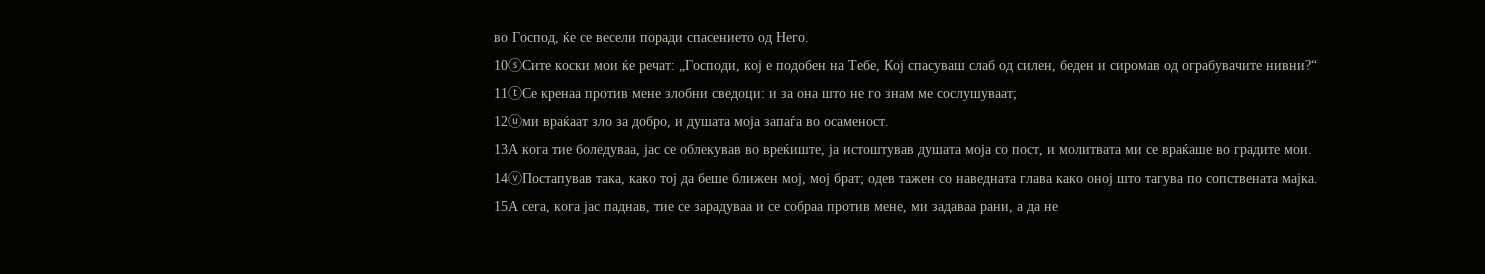во Господ, ќе се весели поради спасението од Него.
10ⓢСите коски мои ќе речат: „Господи, кој е подобен на Тебе, Кој спасуваш слаб од силен, беден и сиромав од ограбувачите нивни?“
11ⓣСе кренаа против мене злобни сведоци: и за она што не го знам ме сослушуваат;
12ⓤми враќаат зло за добро, и душата моја запаѓа во осаменост.
13А кога тие боледуваа, јас се облекував во вреќиште, ја истоштував душата моја со пост, и молитвата ми се враќаше во градите мои.
14ⓥПостапував така, како тој да беше ближен мој, мој брат; одев тажен со наведната глава како оној што тагува по сопствената мајка.
15А сега, кога јас паднав, тие се зарадуваа и се собраа против мене, ми задаваа рани, а да не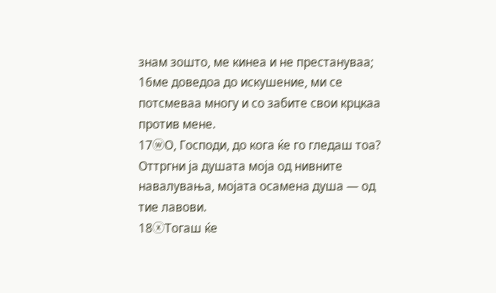знам зошто, ме кинеа и не престануваа;
16ме доведоа до искушение, ми се потсмеваа многу и со забите свои крцкаа против мене.
17ⓦО, Господи, до кога ќе го гледаш тоа? Оттргни ја душата моја од нивните навалувања, мојата осамена душа — од тие лавови.
18ⓧТогаш ќе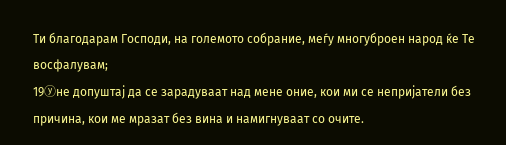Ти благодарам Господи, на големото собрание, меѓу многуброен народ ќе Те восфалувам;
19ⓨне допуштај да се зарадуваат над мене оние, кои ми се непријатели без причина, кои ме мразат без вина и намигнуваат со очите.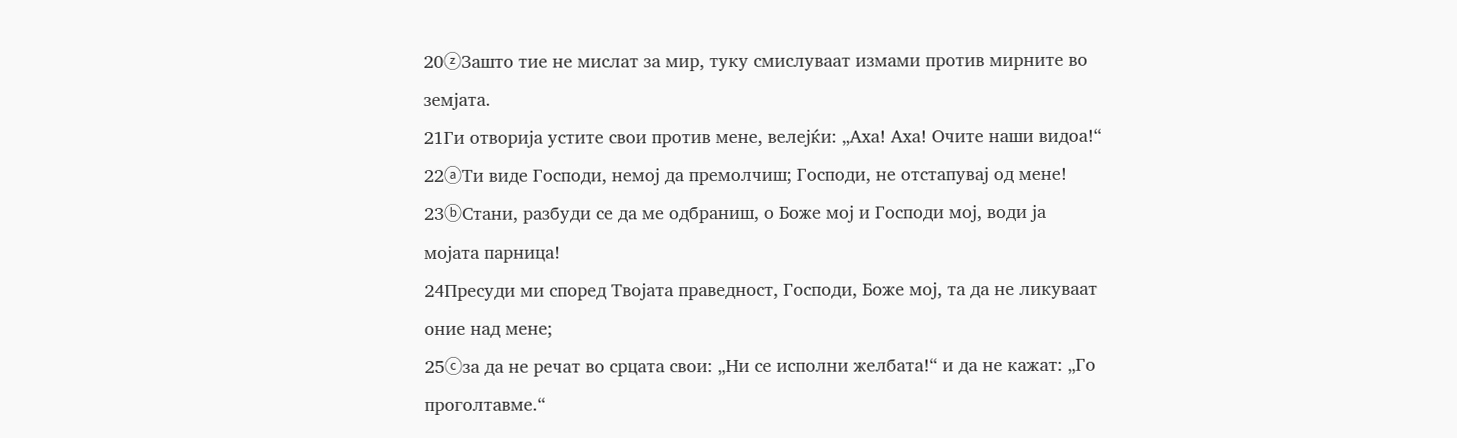20ⓩЗашто тие не мислат за мир, туку смислуваат измами против мирните во земјата.
21Ги отворија устите свои против мене, велејќи: „Аха! Аха! Очите наши видоа!“
22ⓐТи виде Господи, немој да премолчиш; Господи, не отстапувај од мене!
23ⓑСтани, разбуди се да ме одбраниш, о Боже мој и Господи мој, води ја мојата парница!
24Пресуди ми според Твојата праведност, Господи, Боже мој, та да не ликуваат оние над мене;
25ⓒза да не речат во срцата свои: „Ни се исполни желбата!“ и да не кажат: „Го проголтавме.“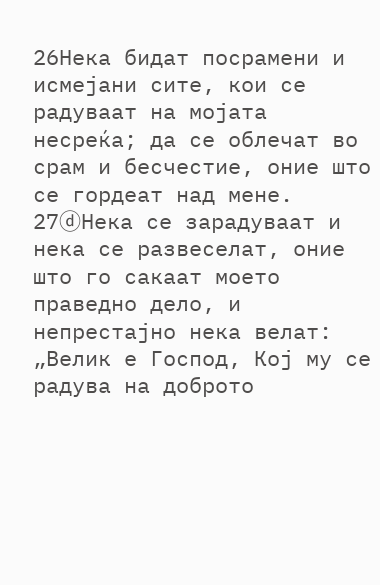26Нека бидат посрамени и исмејани сите, кои се радуваат на мојата несреќа; да се облечат во срам и бесчестие, оние што се гордеат над мене.
27ⓓНека се зарадуваат и нека се развеселат, оние што го сакаат моето праведно дело, и непрестајно нека велат: „Велик е Господ, Кој му се радува на доброто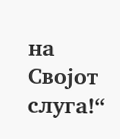на Својот слуга!“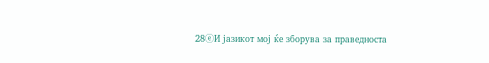28ⓔИ јазикот мој ќе зборува за праведноста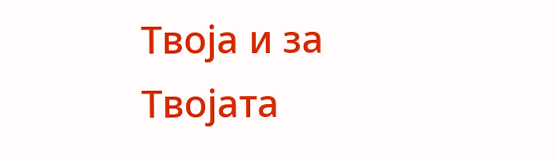Твоја и за Твојата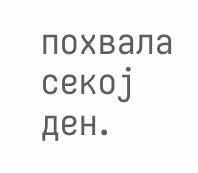похвала секој ден.